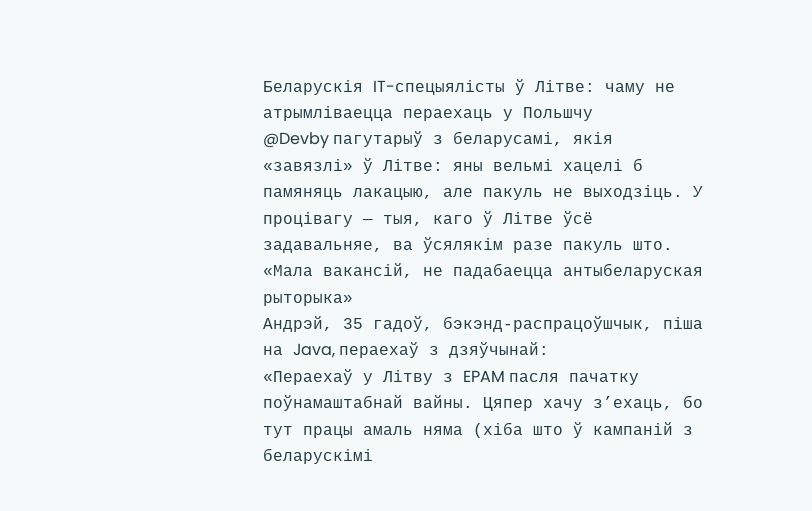Беларускія IT-спецыялісты ў Літве: чаму не атрымліваецца пераехаць у Польшчу
@Devby пагутарыў з беларусамі, якія «завязлі» ў Літве: яны вельмі хацелі б памяняць лакацыю, але пакуль не выходзіць. У процівагу — тыя, каго ў Літве ўсё задавальняе, ва ўсялякім разе пакуль што.
«Мала вакансій, не падабаецца антыбеларуская рыторыка»
Андрэй, 35 гадоў, бэкэнд-распрацоўшчык, піша на Java, пераехаў з дзяўчынай:
«Пераехаў у Літву з EPAM пасля пачатку поўнамаштабнай вайны. Цяпер хачу з’ехаць, бо тут працы амаль няма (хіба што ў кампаній з беларускімі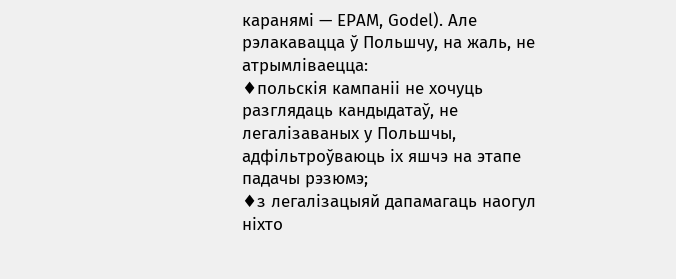каранямі — EPAM, Godel). Але рэлакавацца ў Польшчу, на жаль, не атрымліваецца:
♦польскія кампаніі не хочуць разглядаць кандыдатаў, не легалізаваных у Польшчы, адфільтроўваюць іх яшчэ на этапе падачы рэзюмэ;
♦з легалізацыяй дапамагаць наогул ніхто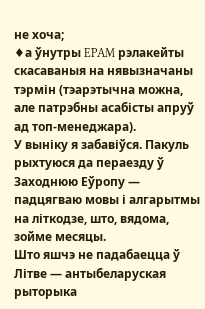не хоча;
♦а ўнутры EPAM рэлакейты скасаваныя на нявызначаны тэрмін (тэарэтычна можна, але патрэбны асабісты апруў ад топ-менеджара).
У выніку я забавіўся. Пакуль рыхтуюся да пераезду ў Заходнюю Еўропу — падцягваю мовы і алгарытмы на літкодзе, што, вядома, зойме месяцы.
Што яшчэ не падабаецца ў Літве — антыбеларуская рыторыка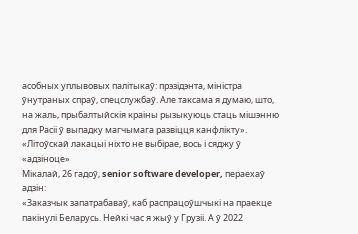асобных уплывовых палітыкаў: прэзідэнта, міністра ўнутраных спраў, спецслужбаў. Але таксама я думаю, што, на жаль, прыбалтыйскія краіны рызыкуюць стаць мішэнню для Расіі ў выпадку магчымага развіцця канфлікту».
«Літоўскай лакацыі ніхто не выбірае, вось і сяджу ў «адзіноце»
Мікалай, 26 гадоў, senior software developer, пераехаў адзін:
«Заказчык запатрабаваў, каб распрацоўшчыкі на праекце пакінулі Беларусь. Нейкі час я жыў у Грузіі. А ў 2022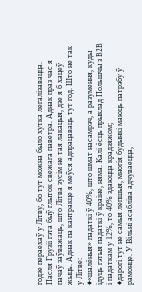годзе пераехаў у Літву, бо тут можна было хутка легалізавацца.
Пасля Грузіі гэта быў глыток свежага паветра. Аднак праз час я пачаў заўважаць, што Літва зусім не тая лакацыя, дзе я б хацеў жыць. Аднак па кантракце я меўся адпрацаваць тут год. Што не так у Літве:
♦«шалёныя» падаткі ў 40%, што шмат насамрэч, а разумення, куды ідуць гэтыя падаткі ў краіне, няма. Калі ёсць прыклад Польшчы з B2B і падаткам у 12%, то 40% здаюцца крадзяжом;
♦дарогі тут не самыя лепшыя, многія будынкі маюць патрэбу ў рамонце. У Вільні асабліва адчуваецца,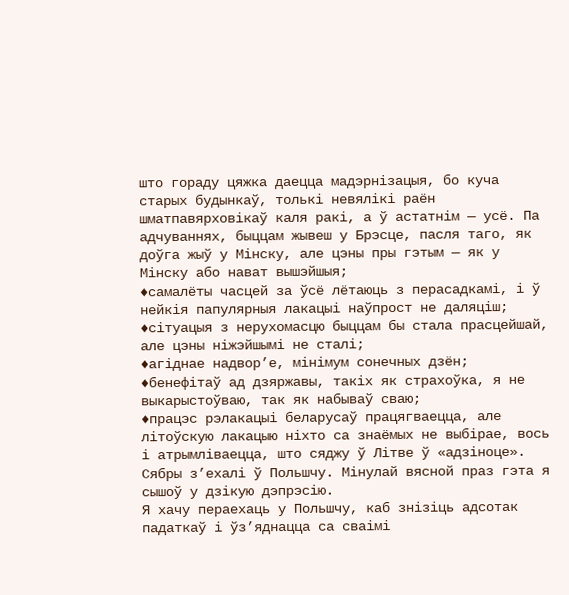што гораду цяжка даецца мадэрнізацыя, бо куча старых будынкаў, толькі невялікі раён шматпавярховікаў каля ракі, а ў астатнім — усё. Па адчуваннях, быццам жывеш у Брэсце, пасля таго, як доўга жыў у Мінску, але цэны пры гэтым — як у Мінску або нават вышэйшыя;
♦самалёты часцей за ўсё лётаюць з перасадкамі, і ў нейкія папулярныя лакацыі наўпрост не даляціш;
♦сітуацыя з нерухомасцю быццам бы стала прасцейшай, але цэны ніжэйшымі не сталі;
♦агіднае надвор’е, мінімум сонечных дзён;
♦бенефітаў ад дзяржавы, такіх як страхоўка, я не выкарыстоўваю, так як набываў сваю;
♦працэс рэлакацыі беларусаў працягваецца, але літоўскую лакацыю ніхто са знаёмых не выбірае, вось і атрымліваецца, што сяджу ў Літве ў «адзіноце». Сябры з’ехалі ў Польшчу. Мінулай вясной праз гэта я сышоў у дзікую дэпрэсію.
Я хачу пераехаць у Польшчу, каб знізіць адсотак падаткаў і ўз’яднацца са сваімі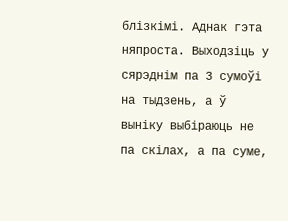блізкімі. Аднак гэта няпроста. Выходзіць у сярэднім па 3 сумоўі на тыдзень, а ў выніку выбіраюць не па скілах, а па суме,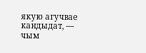якую агучвае кандыдат, — чым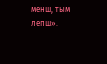менш, тым лепш».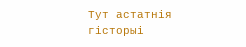Тут астатнія гісторыі